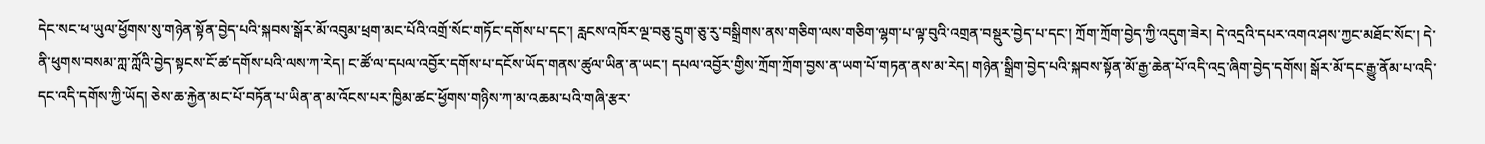དེང་སང་ཕ་ཡུལ་ཕྱོགས་སུ་གཉེན་སྟོན་བྱེད་པའི་སྐབས་སྒོར་མོ་འབུམ་ཕྲག་མང་པོའི་འགྲོ་སོང་གཏོང་དགོས་པ་དང་། རླངས་འཁོར་ལྔ་བཅུ་དྲུག་ཅུ་རུ་བསྒྲིགས་ནས་གཅིག་ལས་གཅིག་ལྷག་པ་ལྟ་བུའི་འགྲན་བསྡུར་བྱེད་པ་དང་། ཀྲོག་ཀྲོག་བྱེད་ཀྱི་འདུག་ཟེར། དེ་འདྲའི་དཔར་འགའ་ཤས་ཀྱང་མཐོང་སོང་། དེ་ནི་ཕུགས་བསམ་ཀླ་ཀློའི་བྱེད་སྟངས་ངོ་ཚ་དགོས་པའི་ལས་ཀ་རེད། ང་ཚོ་ལ་དཔལ་འབྱོར་དགོས་པ་དངོས་ཡོད་གནས་ཚུལ་ཡིན་ན་ཡང་། དཔལ་འབྱོར་གྱིས་ཀྲོག་ཀྲོག་བྱས་ན་ཡག་པོ་གཏན་ནས་མ་རེད། གཉེན་སྒྲིག་བྱེད་པའི་སྐབས་སྟོན་མོ་རྒྱ་ཆེན་པོ་འདི་འདྲ་ཞིག་བྱེད་དགོས། སྒོར་མོ་དང་རྒྱུ་ནོམ་པ་འདི་དང་འདི་དགོས་ཀྱི་ཡོད། ཅེས་ཆ་རྐྱེན་མང་པོ་བཏོན་པ་ཡིན་ན་མ་འོངས་པར་ཁྱིམ་ཚང་ཕྱོགས་གཉིས་ཀ་མ་འཆམ་པའི་གཞི་རྩར་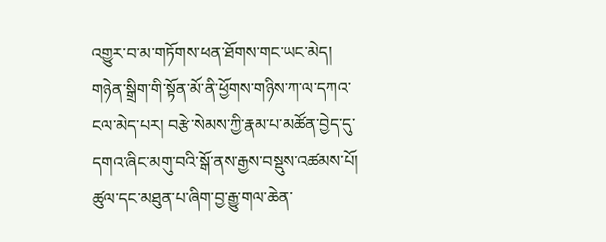འགྱུར་བ་མ་གཏོགས་ཕན་ཐོགས་གང་ཡང་མེད། གཉེན་སྒྲིག་གི་སྟོན་མོ་ནི་ཕྱོགས་གཉིས་ཀ་ལ་དཀའ་ངལ་མེད་པར། བརྩེ་སེམས་ཀྱི་རྣམ་པ་མཚོན་བྱེད་དུ་དགའ་ཞིང་མགུ་བའི་སྒོ་ནས་རྒྱས་བསྡུས་འཚམས་པོ། ཚུལ་དང་མཐུན་པ་ཞིག་བྱ་རྒྱུ་གལ་ཆེན་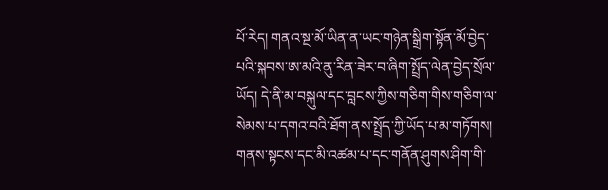པོ་རེད། གནའ་སྔ་མོ་ཡིན་ན་ཡང་གཉེན་སྒྲིག་སྟོན་མོ་བྱེད་པའི་སྐབས་ཨ་མའི་ནུ་རིན་ཟེར་བ་ཞིག་སྤྲོད་ལེན་བྱེད་སྲོལ་ཡོད། དེ་ནི་མ་བསྐུལ་དང་བླངས་ཀྱིས་གཅིག་གིས་གཅིག་ལ་སེམས་པ་དགའ་བའི་ཐོག་ནས་སྤྲོད་ཀྱི་ཡོད་པ་མ་གཏོགས། གནས་སྟངས་དང་མི་འཚམ་པ་དང་གནོན་ཤུགས་ཤིག་གི་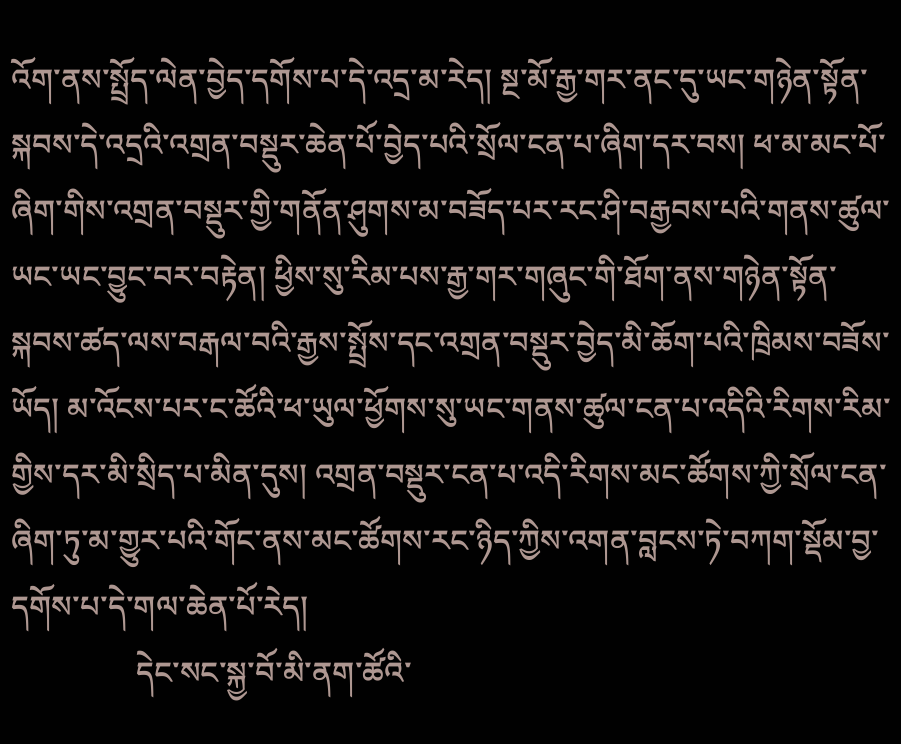འོག་ནས་སྤྲོད་ལེན་བྱེད་དགོས་པ་དེ་འདྲ་མ་རེད། སྔ་མོ་རྒྱ་གར་ནང་དུ་ཡང་གཉེན་སྟོན་སྐབས་དེ་འདྲའི་འགྲན་བསྡུར་ཆེན་པོ་བྱེད་པའི་སྲོལ་ངན་པ་ཞིག་དར་བས། ཕ་མ་མང་པོ་ཞིག་གིས་འགྲན་བསྡུར་གྱི་གནོན་ཤུགས་མ་བཟོད་པར་རང་ཤི་བརྒྱབས་པའི་གནས་ཚུལ་ཡང་ཡང་བྱུང་བར་བརྟེན། ཕྱིས་སུ་རིམ་པས་རྒྱ་གར་གཞུང་གི་ཐོག་ནས་གཉེན་སྟོན་སྐབས་ཚད་ལས་བརྒལ་བའི་རྒྱས་སྤྲོས་དང་འགྲན་བསྡུར་བྱེད་མི་ཆོག་པའི་ཁྲིམས་བཟོས་ཡོད། མ་འོངས་པར་ང་ཚོའི་ཕ་ཡུལ་ཕྱོགས་སུ་ཡང་གནས་ཚུལ་ངན་པ་འདིའི་རིགས་རིམ་གྱིས་དར་མི་སྲིད་པ་མིན་དུས། འགྲན་བསྡུར་ངན་པ་འདི་རིགས་མང་ཚོགས་ཀྱི་སྲོལ་ངན་ཞིག་ཏུ་མ་གྱུར་པའི་གོང་ནས་མང་ཚོགས་རང་ཉིད་ཀྱིས་འགན་བླངས་ཏེ་བཀག་སྡོམ་བྱ་དགོས་པ་དེ་གལ་ཆེན་པོ་རེད།
                དེང་སང་སྐྱ་བོ་མི་ནག་ཚོའི་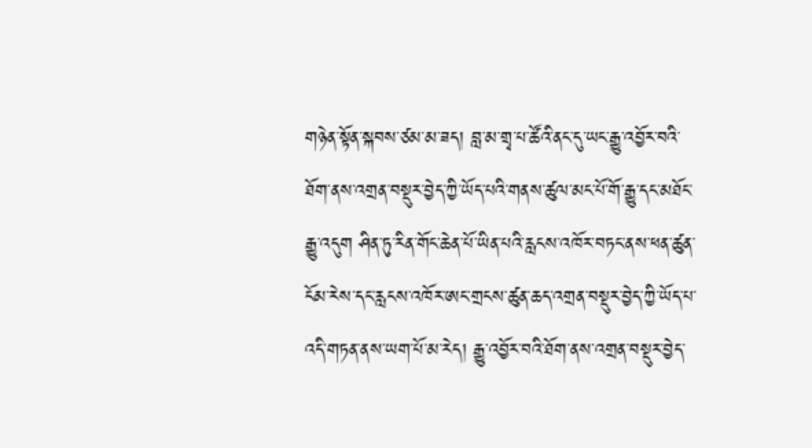གཉེན་སྟོན་སྐབས་ཙམ་མ་ཟད། བླ་མ་གྲྭ་པ་ཚོའི་ནང་དུ་ཡང་རྒྱུ་འབྱོར་བའི་ཐོག་ནས་འགྲན་བསྡུར་བྱེད་ཀྱི་ཡོད་པའི་གནས་ཚུལ་མང་པོ་གོ་རྒྱུ་དང་མཐོང་རྒྱུ་འདུག ཤིན་ཏུ་རིན་གོང་ཆེན་པོ་ཡིན་པའི་རླངས་འཁོར་བཏང་ནས་ཕན་ཚུན་ངོམ་རེས་དང་རླངས་འཁོར་ཨང་གྲངས་ཚུན་ཆད་འགྲན་བསྡུར་བྱེད་ཀྱི་ཡོད་པ་འདི་གཏན་ནས་ཡག་པོ་མ་རེད། རྒྱུ་འབྱོར་བའི་ཐོག་ནས་འགྲན་བསྡུར་བྱེད་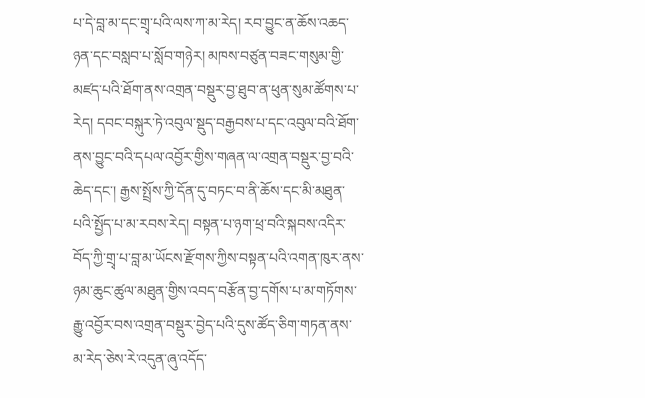པ་དེ་བླ་མ་དང་གྲྭ་པའི་ལས་ཀ་མ་རེད། རབ་བྱུང་ན་ཆོས་འཆད་ཉན་དང་བསླབ་པ་སློབ་གཉེར། མཁས་བཙུན་བཟང་གསུམ་གྱི་མཛད་པའི་ཐོག་ནས་འགྲན་བསྡུར་བྱ་ཐུབ་ན་ཕུན་སུམ་ཚོགས་པ་རེད། དབང་བསྐུར་ཏེ་འབུལ་སྡུད་བརྒྱབས་པ་དང་འབུལ་བའི་ཐོག་ནས་བྱུང་བའི་དཔལ་འབྱོར་གྱིས་གཞན་ལ་འགྲན་བསྡུར་བྱ་བའི་ཆེད་དང་། རྒྱས་སྤྲོས་ཀྱི་དོན་དུ་བཏང་བ་ནི་ཆོས་དང་མི་མཐུན་པའི་སྤྱོད་པ་མ་རབས་རེད། བསྟན་པ་ཉག་ཕྲ་བའི་སྐབས་འདིར་བོད་ཀྱི་གྲྭ་པ་བླ་མ་ཡོངས་རྫོགས་ཀྱིས་བསྟན་པའི་འགན་ཁུར་ནས་ཉམ་ཆུང་ཚུལ་མཐུན་གྱིས་འབད་བརྩོན་བྱ་དགོས་པ་མ་གཏོགས་རྒྱུ་འབྱོར་བས་འགྲན་བསྡུར་བྱེད་པའི་དུས་ཚོད་ཅིག་གཏན་ནས་མ་རེད་ཅེས་རེ་འདུན་ཞུ་འདོད་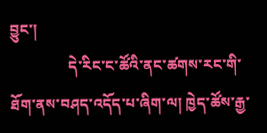བྱུང་།
                དེ་རིང་ང་ཚོའི་ནང་ཚགས་རང་གི་ཐོག་ནས་བཤད་འདོད་པ་ཞིག་ལ། ཁྱེད་ཚོས་རྒྱ་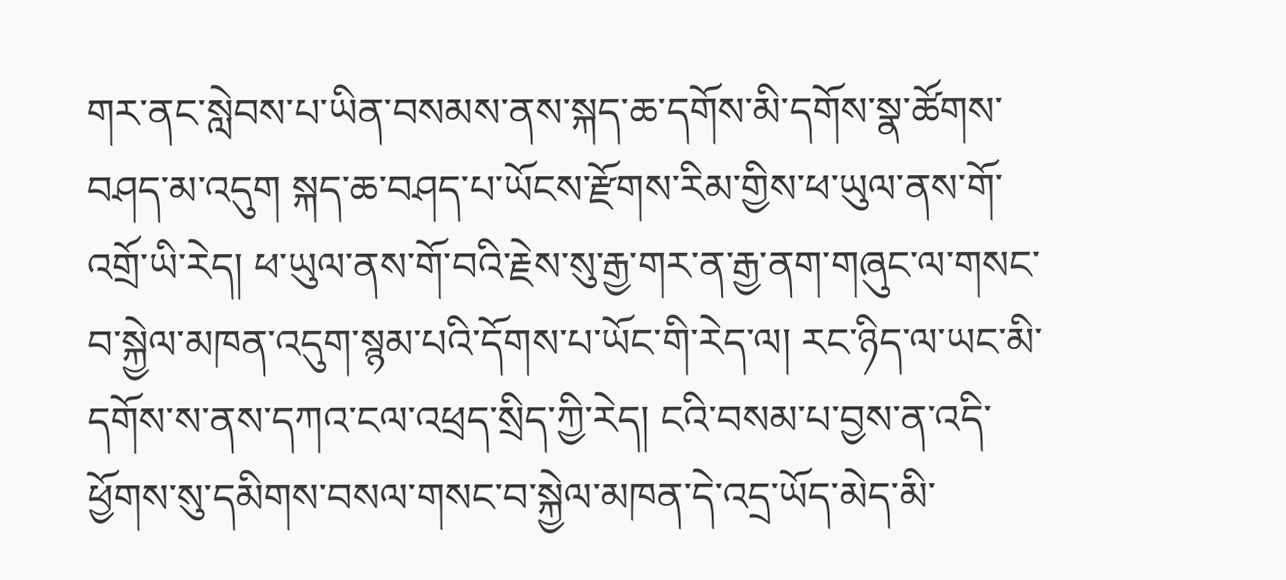གར་ནང་སླེབས་པ་ཡིན་བསམས་ནས་སྐད་ཆ་དགོས་མི་དགོས་སྣ་ཚོགས་བཤད་མ་འདུག སྐད་ཆ་བཤད་པ་ཡོངས་རྫོགས་རིམ་གྱིས་ཕ་ཡུལ་ནས་གོ་འགྲོ་ཡི་རེད། ཕ་ཡུལ་ནས་གོ་བའི་རྗེས་སུ་རྒྱ་གར་ན་རྒྱ་ནག་གཞུང་ལ་གསང་བ་སྐྱེལ་མཁན་འདུག་སྙམ་པའི་དོགས་པ་ཡོང་གི་རེད་ལ། རང་ཉིད་ལ་ཡང་མི་དགོས་ས་ནས་དཀའ་ངལ་འཕྲད་སྲིད་ཀྱི་རེད། ངའི་བསམ་པ་བྱས་ན་འདི་ཕྱོགས་སུ་དམིགས་བསལ་གསང་བ་སྐྱེལ་མཁན་དེ་འདྲ་ཡོད་མེད་མི་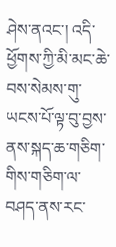ཤེས་ནའང་། འདི་ཕྱོགས་ཀྱི་མི་མང་ཆེ་བས་སེམས་གུ་ཡངས་པོ་ལྟ་བུ་བྱས་ནས་སྐད་ཆ་གཅིག་གིས་གཅིག་ལ་བཤད་ནས་རང་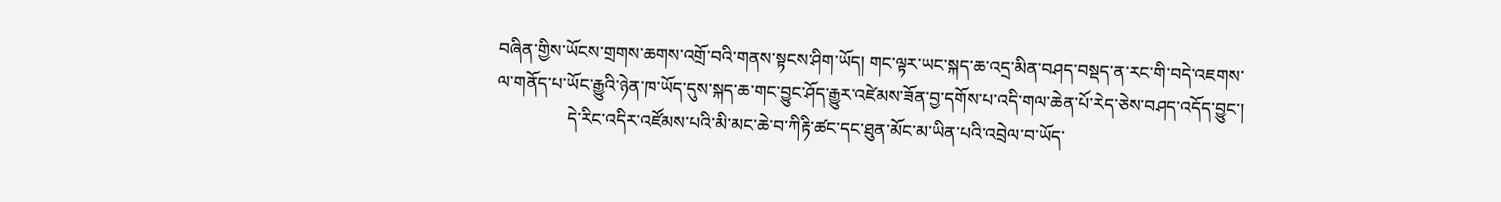བཞིན་གྱིས་ཡོངས་གྲགས་ཆགས་འགྲོ་བའི་གནས་སྟངས་ཤིག་ཡོད། གང་ལྟར་ཡང་སྐད་ཆ་འདྲ་མིན་བཤད་བསྡད་ན་རང་གི་བདེ་འཇགས་ལ་གནོད་པ་ཡོང་རྒྱུའི་ཉེན་ཁ་ཡོད་དུས་སྐད་ཆ་གང་བྱུང་ཤོད་རྒྱུར་འཛེམས་ཟོན་བྱ་དགོས་པ་འདི་གལ་ཆེན་པོ་རེད་ཅེས་བཤད་འདོད་བྱུང་།
                དེ་རིང་འདིར་འཛོམས་པའི་མི་མང་ཆེ་བ་ཀིརྟི་ཚང་དང་ཐུན་མོང་མ་ཡིན་པའི་འབྲེལ་བ་ཡོད་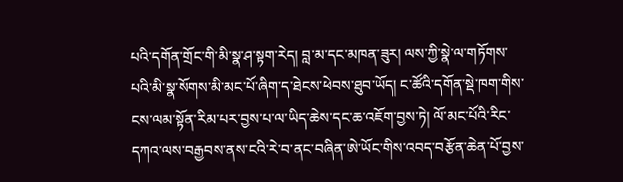པའི་དགོན་གྲོང་གི་མི་སྣ་ཤ་སྟག་རེད། བླ་མ་དང་མཁན་ཟུར། ལས་ཀྱི་སྣེ་ལ་གཏོགས་པའི་མི་སྣ་སོགས་མི་མང་པོ་ཞིག་ད་ཐེངས་ཕེབས་ཐུབ་ཡོད། ང་ཚོའི་དགོན་སྡེ་ཁག་གིས་ངས་ལམ་སྟོན་རིམ་པར་བྱས་པ་ལ་ཡིད་ཆེས་དང་ཆ་འཇོག་བྱས་ཏེ། ལོ་མང་པོའི་རིང་དཀའ་ལས་བརྒྱབས་ནས་ངའི་རེ་བ་ནང་བཞིན་ཨེ་ཡོང་གིས་འབད་བརྩོན་ཆེན་པོ་བྱས་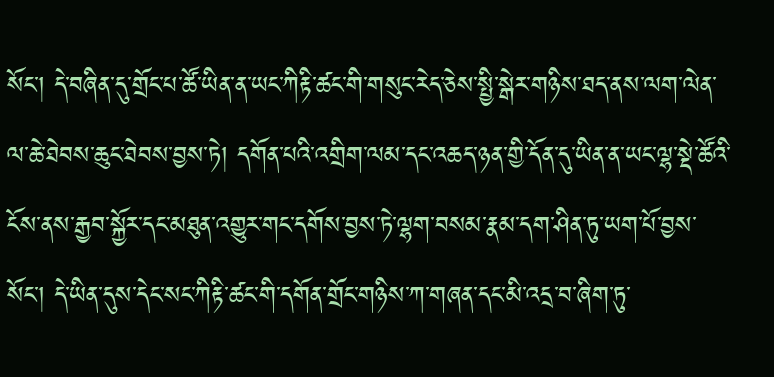སོང་། དེ་བཞིན་དུ་གྲོང་པ་ཚོ་ཡིན་ན་ཡང་ཀིརྟི་ཚང་གི་གསུང་རེད་ཅེས་སྤྱི་སྒེར་གཉིས་ཐད་ནས་ལག་ལེན་ལ་ཆེ་ཐེབས་ཆུང་ཐེབས་བྱས་ཏེ། དགོན་པའི་འགྲིག་ལམ་དང་འཆད་ཉན་གྱི་དོན་དུ་ཡིན་ན་ཡང་ལྷ་སྡེ་ཚོའི་ངོས་ནས་རྒྱབ་སྐྱོར་དང་མཐུན་འགྱུར་གང་དགོས་བྱས་ཏེ་ལྷག་བསམ་རྣམ་དག་ཤིན་ཏུ་ཡག་པོ་བྱས་སོང་། དེ་ཡིན་དུས་དེང་སང་ཀིརྟི་ཚང་གི་དགོན་གྲོང་གཉིས་ཀ་གཞན་དང་མི་འདྲ་བ་ཞིག་ཏུ་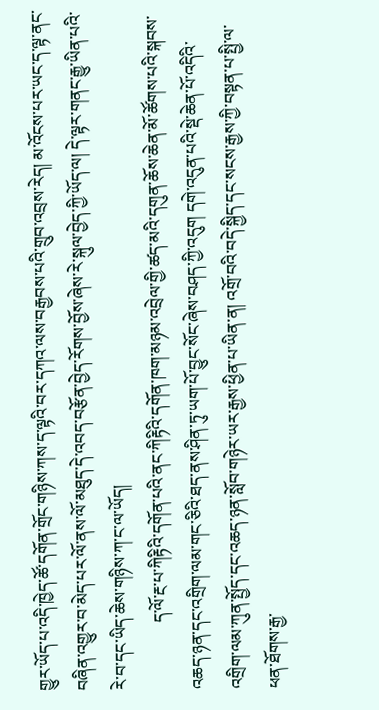གྱུར་ཡོད་པ་འདི་ཁྱེད་ཚོ་དགོན་གྲོང་གཉིས་ཀས་ད་ལྟའི་བར་དཀའ་ལས་བརྒྱབས་པའི་གྲུབ་འབྲས་རེད། མ་འོངས་པར་ཡང་ད་ལྟ་ནང་བཞིན་འགྱུར་བ་མེད་པར་ལོ་ནས་ལོ་མཐུད་དེ་འབད་བརྩོན་བྱེད་རོགས་བྱོས་ཞེས་རེ་སྐུལ་བྱེད་ཀྱི་ཡོད་ལ། དེ་ལྟར་གནང་རྒྱུ་ཡིན་པའི་རེ་བ་དང་ཡིད་ཆེས་གཉིས་ཀ་ང་ལ་ཡོད།
                ད་ལོ་རྔ་པ་ཀིརྟིའི་དགོན་པའི་ནང་ཀིརྟིའི་དགོན་ཁག་མཉམ་འབྲེལ་གྱི་ཚད་མའི་དགུན་ཆོས་ཆེན་མོ་ཚོགས་པའི་སྐབས་འཆད་ཉན་དང་འགྲིག་ལམ་གང་ཅིའི་ཐད་ནས་ཤིན་ཏུ་ཡག་པོ་བྱུང་སོང་ཞེས་བཤད་ཀྱི་འདུག དགེ་འདུན་པའི་སྡེ་ཆེན་པོ་འདིའི་འགྲིག་ལམ་ཀུན་སྤྱོད་དང་འཆད་ཉན་སློབ་གཉེར་ཡར་རྒྱས་ཕྱིན་པ་ཡིན་ན། འགྲོ་བའི་བདེ་སྐྱིད་དང་སངས་རྒྱས་ཀྱི་བསྟན་པ་སྤྱི་ལ་ཕན་ཐོགས་རྒྱ་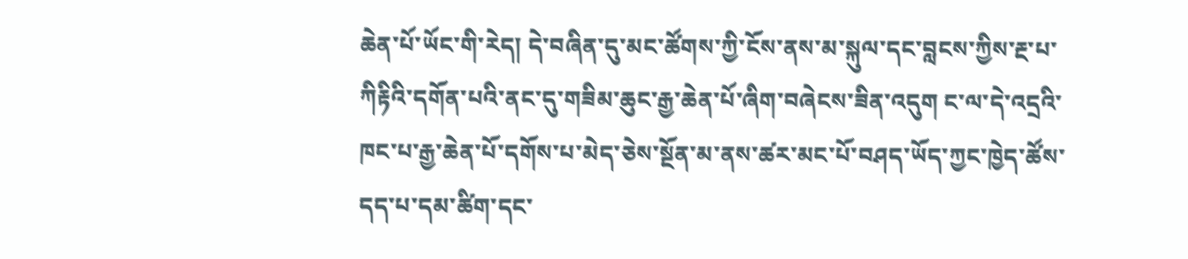ཆེན་པོ་ཡོང་གི་རེད། དེ་བཞིན་དུ་མང་ཚོགས་ཀྱི་ངོས་ནས་མ་སྐུལ་དང་བླངས་ཀྱིས་རྔ་པ་ཀིརྟིའི་དགོན་པའི་ནང་དུ་གཟིམ་ཆུང་རྒྱ་ཆེན་པོ་ཞིག་བཞེངས་ཟིན་འདུག ང་ལ་དེ་འདྲའི་ཁང་པ་རྒྱ་ཆེན་པོ་དགོས་པ་མེད་ཅེས་སྔོན་མ་ནས་ཚར་མང་པོ་བཤད་ཡོད་ཀྱང་ཁྱེད་ཚོས་དད་པ་དམ་ཚིག་དང་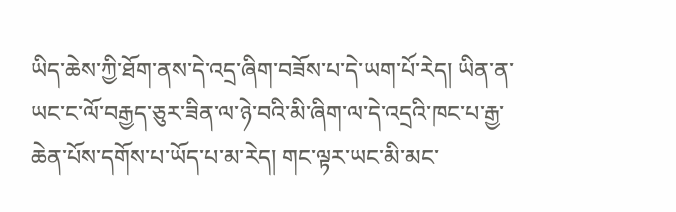ཡིད་ཆེས་ཀྱི་ཐོག་ནས་དེ་འདྲ་ཞིག་བཟོས་པ་དེ་ཡག་པོ་རེད། ཡིན་ན་ཡང་ང་ལོ་བརྒྱད་ཅུར་ཟིན་ལ་ཉེ་བའི་མི་ཞིག་ལ་དེ་འདྲའི་ཁང་པ་རྒྱ་ཆེན་པོས་དགོས་པ་ཡོད་པ་མ་རེད། གང་ལྟར་ཡང་མི་མང་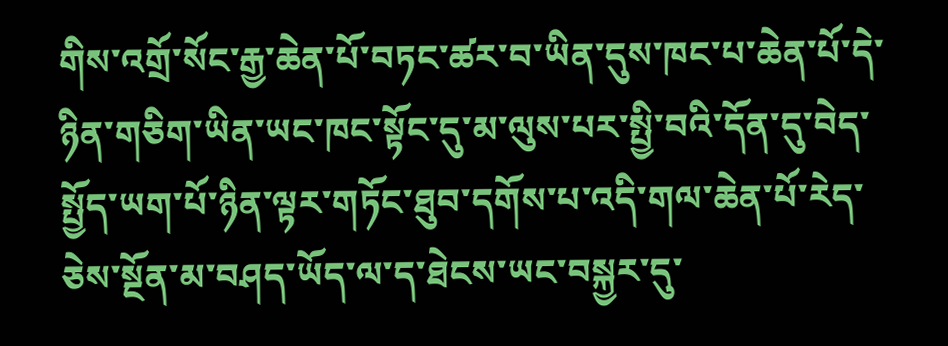གིས་འགྲོ་སོང་རྒྱ་ཆེན་པོ་བཏང་ཚར་བ་ཡིན་དུས་ཁང་པ་ཆེན་པོ་དེ་ཉིན་གཅིག་ཡིན་ཡང་ཁང་སྟོང་དུ་མ་ལུས་པར་སྤྱི་བའི་དོན་དུ་བེད་སྤྱོད་ཡག་པོ་ཉིན་ལྟར་གཏོང་ཐུབ་དགོས་པ་འདི་གལ་ཆེན་པོ་རེད་ཅེས་སྔོན་མ་བཤད་ཡོད་ལ་ད་ཐེངས་ཡང་བསྐྱར་དུ་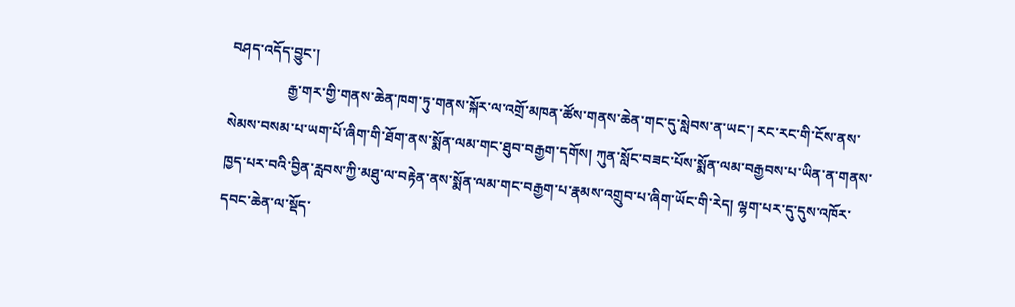བཤད་འདོད་བྱུང་།
                རྒྱ་གར་གྱི་གནས་ཆེན་ཁག་ཏུ་གནས་སྐོར་ལ་འགྲོ་མཁན་ཚོས་གནས་ཆེན་གང་དུ་སླེབས་ན་ཡང་། རང་རང་གི་ངོས་ནས་སེམས་བསམ་པ་ཡག་པོ་ཞིག་གི་ཐོག་ནས་སྨོན་ལམ་གང་ཐུབ་བརྒྱག་དགོས། ཀུན་སློང་བཟང་པོས་སྨོན་ལམ་བརྒྱབས་པ་ཡིན་ན་གནས་ཁྱད་པར་བའི་བྱིན་རླབས་ཀྱི་མཐུ་ལ་བརྟེན་ནས་སྨོན་ལམ་གང་བརྒྱག་པ་རྣམས་འགྲུབ་པ་ཞིག་ཡོང་གི་རེད། ལྷག་པར་དུ་དུས་འཁོར་དབང་ཆེན་ལ་སྡོད་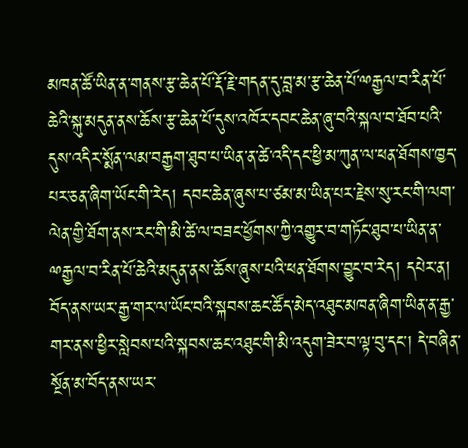མཁན་ཚོ་ཡིན་ན་གནས་རྩ་ཆེན་པོ་རྡོ་རྗེ་གདན་དུ་བླ་མ་རྩ་ཆེན་པོ་ྋརྒྱལ་བ་རིན་པོ་ཆེའི་སྐུ་མདུན་ནས་ཆོས་རྩ་ཆེན་པོ་དུས་འཁོར་དབང་ཆེན་ཞུ་བའི་སྐལ་བ་ཐོབ་པའི་དུས་འདིར་སྨོན་ལམ་བརྒྱག་ཐུབ་པ་ཡིན་ན་ཚེ་འདི་དང་ཕྱི་མ་ཀུན་ལ་ཕན་ཐོགས་ཁྱད་པར་ཅན་ཞིག་ཡོང་གི་རེད། དབང་ཆེན་ཞུས་པ་ཙམ་མ་ཡིན་པར་རྗེས་སུ་རང་གི་ལག་ལེན་གྱི་ཐོག་ནས་རང་གི་མི་ཚེ་ལ་བཟང་ཕྱོགས་ཀྱི་འགྱུར་བ་གཏོང་ཐུབ་པ་ཡིན་ན་ྋརྒྱལ་བ་རིན་པོ་ཆེའི་མདུན་ནས་ཆོས་ཞུས་པའི་ཕན་ཐོགས་བྱུང་བ་རེད། དཔེར་ན། བོད་ནས་ཡར་རྒྱ་གར་ལ་ཡོང་བའི་སྐབས་ཆང་ཚོད་མེད་འཐུང་མཁན་ཞིག་ཡིན་ན་རྒྱ་གར་ནས་ཕྱིར་སླེབས་པའི་སྐབས་ཆང་འཐུང་གི་མི་འདུག་ཟེར་བ་ལྟ་བུ་དང་། དེ་བཞིན་སྔོན་མ་བོད་ནས་ཡར་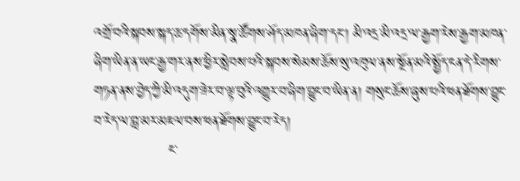འགྲོ་བའི་སྐབས་སྐད་ཆ་དགོས་མིན་སྣ་ཚོགས་ཤོད་མཁན་ཞིག་དང་། མི་འདྲ་མི་འདྲ་ལ་རྒྱག་རེས་རྒྱག་མཁན་ཞིག་ཡིན་ན་ཡང་རྒྱ་གར་ནས་ཕྱིར་སླེབས་པའི་སྐབས་སེམས་ཆོས་སུ་འཁུལ་ནས་སྔོན་མའི་སྤྱོད་ངན་དེ་རིགས་གཏན་ནས་བྱེད་ཀྱི་མི་འདུག་ཟེར་བ་ལྟ་བུའི་འགྱུར་བ་ཞིག་བྱུང་བ་ཡིན་ན། གསུང་ཆོས་ཞུས་པའི་ཕན་ཐོགས་བྱུང་བ་རེད་ལ་བླ་མར་མཇལ་བས་ཕན་ཐོགས་བྱུང་བ་རེད།
                ང་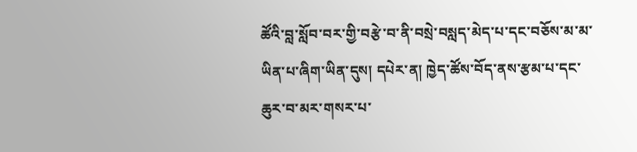ཚོའི་བླ་སློབ་བར་གྱི་བརྩེ་བ་ནི་བསྲེ་བསླད་མེད་པ་དང་བཅོས་མ་མ་ཡིན་པ་ཞིག་ཡིན་དུས། དཔེར་ན། ཁྱེད་ཚོས་བོད་ནས་རྩམ་པ་དང་ཆུར་བ་མར་གསར་པ་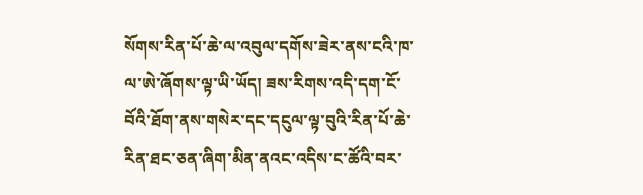སོགས་རིན་པོ་ཆེ་ལ་འབུལ་དགོས་ཟེར་ནས་ངའི་ཁ་ལ་ཨེ་ཞོགས་ལྟ་ཡི་ཡོད། ཟས་རིགས་འདི་དག་ངོ་བོའི་ཐོག་ནས་གསེར་དང་དངུལ་ལྟ་བུའི་རིན་པོ་ཆེ་རིན་ཐང་ཅན་ཞིག་མིན་ནའང་འདིས་ང་ཚོའི་བར་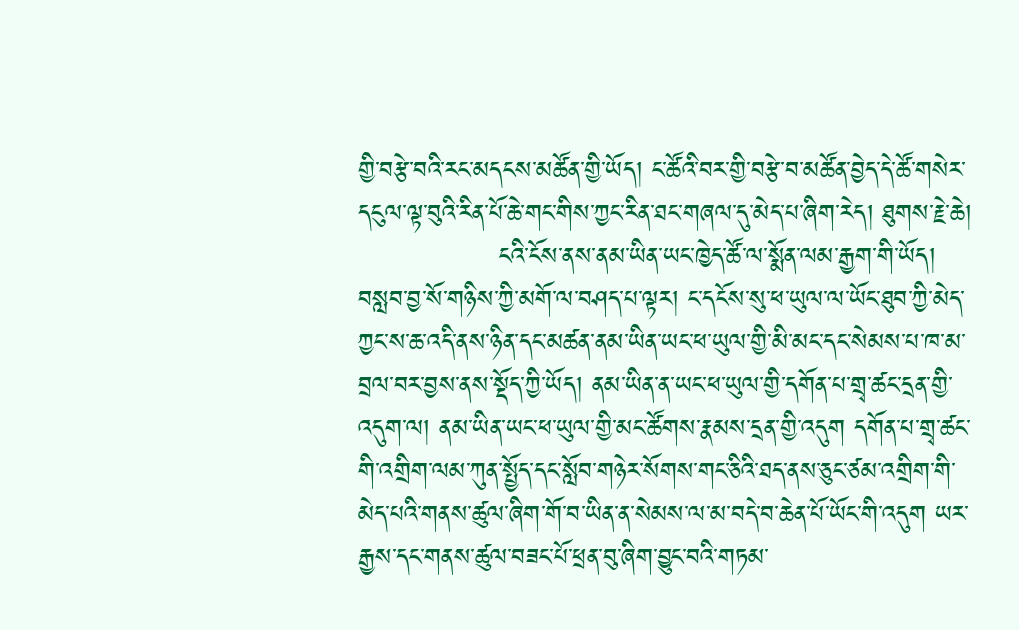གྱི་བརྩེ་བའི་རང་མདངས་མཚོན་གྱི་ཡོད། ང་ཚོའི་བར་གྱི་བརྩེ་བ་མཚོན་བྱེད་དེ་ཚོ་གསེར་དངུལ་ལྟ་བུའི་རིན་པོ་ཆེ་གང་གིས་ཀྱང་རིན་ཐང་གཞལ་དུ་མེད་པ་ཞིག་རེད། ཐུགས་རྗེ་ཆེ།
                ངའི་ངོས་ནས་ནམ་ཡིན་ཡང་ཁྱེད་ཚོ་ལ་སྨོན་ལམ་རྒྱག་གི་ཡོད། བསླབ་བྱ་སོ་གཉིས་ཀྱི་མགོ་ལ་བཤད་པ་ལྟར། ང་དངོས་སུ་ཕ་ཡུལ་ལ་ཡོང་ཐུབ་ཀྱི་མེད་ཀྱང་ས་ཆ་འདི་ནས་ཉིན་དང་མཚན་ནམ་ཡིན་ཡང་ཕ་ཡུལ་གྱི་མི་མང་དང་སེམས་པ་ཁ་མ་བྲལ་བར་བྱས་ནས་སྡོད་ཀྱི་ཡོད། ནམ་ཡིན་ན་ཡང་ཕ་ཡུལ་གྱི་དགོན་པ་གྲྭ་ཚང་དྲན་གྱི་འདུག་ལ། ནམ་ཡིན་ཡང་ཕ་ཡུལ་གྱི་མང་ཚོགས་རྣམས་དྲན་གྱི་འདུག དགོན་པ་གྲྭ་ཚང་གི་འགྲིག་ལམ་ཀུན་སྤྱོད་དང་སློབ་གཉེར་སོགས་གང་ཅིའི་ཐད་ནས་ཅུང་ཙམ་འགྲིག་གི་མེད་པའི་གནས་ཚུལ་ཞིག་གོ་བ་ཡིན་ན་སེམས་ལ་མ་བདེ་བ་ཆེན་པོ་ཡོང་གི་འདུག ཡར་རྒྱས་དང་གནས་ཚུལ་བཟང་པོ་ཕྲན་བུ་ཞིག་བྱུང་བའི་གཏམ་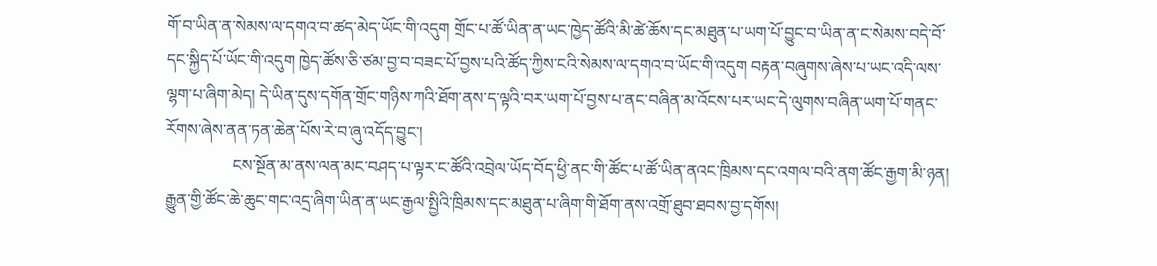གོ་བ་ཡིན་ན་སེམས་ལ་དགའ་བ་ཚད་མེད་ཡོང་གི་འདུག གྲོང་པ་ཚོ་ཡིན་ན་ཡང་ཁྱེད་ཚོའི་མི་ཚེ་ཆོས་དང་མཐུན་པ་ཡག་པོ་བྱུང་བ་ཡིན་ན་ང་སེམས་བདེ་བོ་དང་སྐྱིད་པོ་ཡོང་གི་འདུག ཁྱེད་ཚོས་ཅི་ཙམ་བྱ་བ་བཟང་པོ་བྱས་པའི་ཚོད་ཀྱིས་ངའི་སེམས་ལ་དགའ་བ་ཡོང་གི་འདུག བརྟན་བཞུགས་ཞེས་པ་ཡང་འདི་ལས་ལྷག་པ་ཞིག་མེད། དེ་ཡིན་དུས་དགོན་གྲོང་གཉིས་ཀའི་ཐོག་ནས་ད་ལྟའི་བར་ཡག་པོ་བྱས་པ་ནང་བཞིན་མ་འོངས་པར་ཡང་དེ་ལུགས་བཞིན་ཡག་པོ་གནང་རོགས་ཞེས་ནན་ཏན་ཆེན་པོས་རེ་བ་ཞུ་འདོད་བྱུང་།
                ངས་སྔོན་མ་ནས་ལན་མང་བཤད་པ་ལྟར་ང་ཚོའི་འབྲེལ་ཡོད་བོད་ཕྱི་ནང་གི་ཚོང་པ་ཚོ་ཡིན་ནའང་ཁྲིམས་དང་འགལ་བའི་ནག་ཚོང་རྒྱག་མི་ཉན། རྒྱུན་གྱི་ཚོང་ཆེ་ཆུང་གང་འདྲ་ཞིག་ཡིན་ན་ཡང་རྒྱལ་སྤྱིའི་ཁྲིམས་དང་མཐུན་པ་ཞིག་གི་ཐོག་ནས་འགྲོ་ཐུབ་ཐབས་བྱ་དགོས།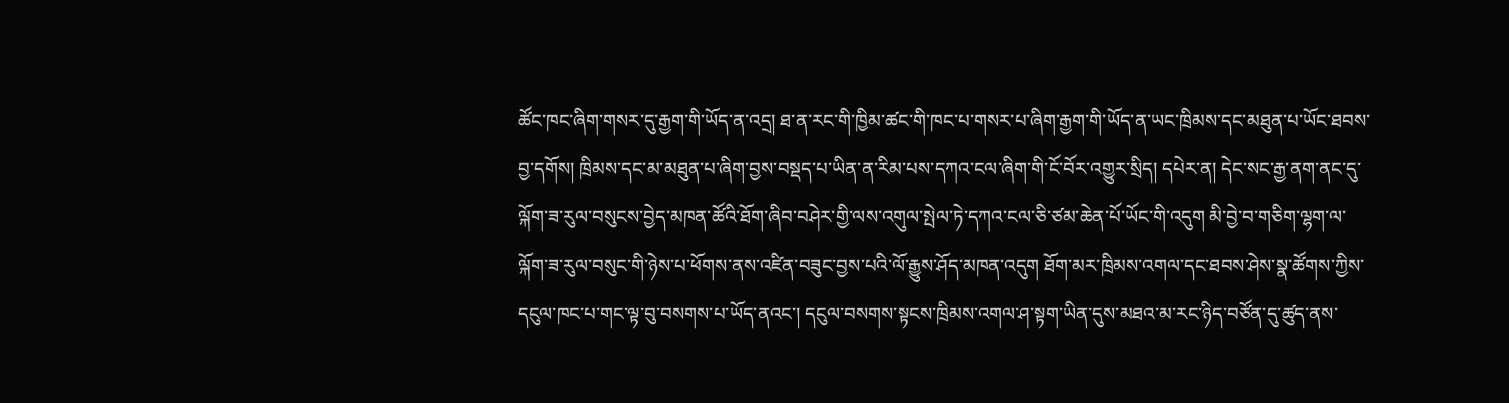ཚོང་ཁང་ཞིག་གསར་དུ་རྒྱག་གི་ཡོད་ན་འདྲ། ཐ་ན་རང་གི་ཁྱིམ་ཚང་གི་ཁང་པ་གསར་པ་ཞིག་རྒྱག་གི་ཡོད་ན་ཡང་ཁྲིམས་དང་མཐུན་པ་ཡོང་ཐབས་བྱ་དགོས། ཁྲིམས་དང་མ་མཐུན་པ་ཞིག་བྱས་བསྡད་པ་ཡིན་ན་རིམ་པས་དཀའ་ངལ་ཞིག་གི་ངོ་བོར་འགྱུར་སྲིད། དཔེར་ན། དེང་སང་རྒྱ་ནག་ནང་དུ་ལྐོག་ཟ་རུལ་བསུངས་བྱེད་མཁན་ཚོའི་ཐོག་ཞིབ་བཤེར་གྱི་ལས་འགུལ་སྤེལ་ཏེ་དཀའ་ངལ་ཅི་ཙམ་ཆེན་པོ་ཡོང་གི་འདུག མི་བྱེ་བ་གཅིག་ལྷག་ལ་ལྐོག་ཟ་རུལ་བསུང་གི་ཉེས་པ་ཕོགས་ནས་འཛིན་བཟུང་བྱས་པའི་ལོ་རྒྱུས་ཤོད་མཁན་འདུག ཐོག་མར་ཁྲིམས་འགལ་དང་ཐབས་ཤེས་སྣ་ཚོགས་ཀྱིས་དངུལ་ཁང་པ་གང་ལྟ་བུ་བསགས་པ་ཡོད་ནའང་། དངུལ་བསགས་སྟངས་ཁྲིམས་འགལ་ཤ་སྟག་ཡིན་དུས་མཐའ་མ་རང་ཉིད་བཙོན་དུ་ཚུད་ནས་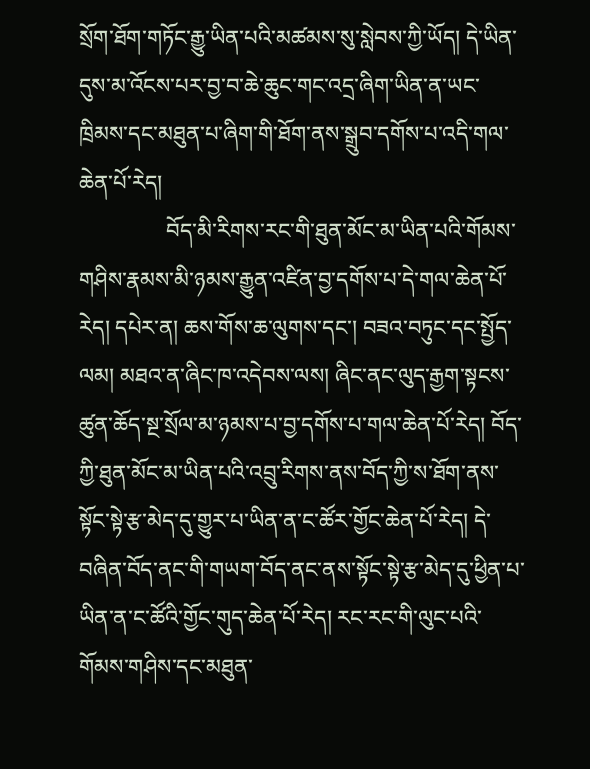སྲོག་ཐོག་གཏོང་རྒྱུ་ཡིན་པའི་མཚམས་སུ་སླེབས་ཀྱི་ཡོད། དེ་ཡིན་དུས་མ་འོངས་པར་བྱ་བ་ཆེ་ཆུང་གང་འདྲ་ཞིག་ཡིན་ན་ཡང་ཁྲིམས་དང་མཐུན་པ་ཞིག་གི་ཐོག་ནས་སྒྲུབ་དགོས་པ་འདི་གལ་ཆེན་པོ་རེད།
                བོད་མི་རིགས་རང་གི་ཐུན་མོང་མ་ཡིན་པའི་གོམས་གཤིས་རྣམས་མི་ཉམས་རྒྱུན་འཛིན་བྱ་དགོས་པ་དེ་གལ་ཆེན་པོ་རེད། དཔེར་ན། ཆས་གོས་ཆ་ལུགས་དང་། བཟའ་བཏུང་དང་སྤྱོད་ལམ། མཐའ་ན་ཞིང་ཁ་འདེབས་ལས། ཞིང་ནང་ལུད་རྒྱག་སྟངས་ཚུན་ཆོད་སྔ་སྲོལ་མ་ཉམས་པ་བྱ་དགོས་པ་གལ་ཆེན་པོ་རེད། བོད་ཀྱི་ཐུན་མོང་མ་ཡིན་པའི་འབྲུ་རིགས་ནས་བོད་ཀྱི་ས་ཐོག་ནས་སྟོང་སྟེ་རྩ་མེད་དུ་གྱུར་པ་ཡིན་ན་ང་ཚོར་གྱོང་ཆེན་པོ་རེད། དེ་བཞིན་བོད་ནང་གི་གཡག་བོད་ནང་ནས་སྟོང་སྟེ་རྩ་མེད་དུ་ཕྱིན་པ་ཡིན་ན་ང་ཚོའི་གྱོང་གུད་ཆེན་པོ་རེད། རང་རང་གི་ལུང་པའི་གོམས་གཤིས་དང་མཐུན་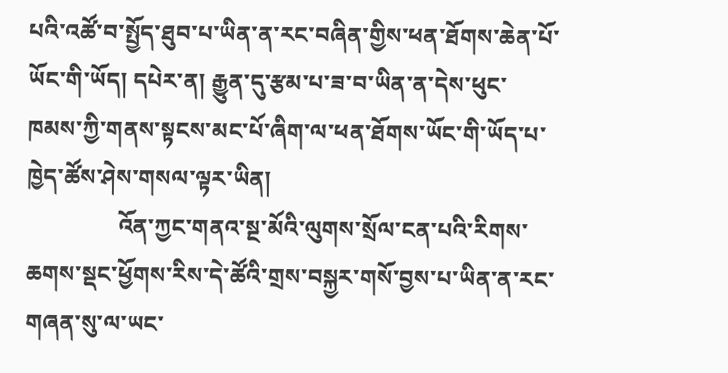པའི་འཚོ་བ་སྤྱོད་ཐུབ་པ་ཡིན་ན་རང་བཞིན་གྱིས་ཕན་ཐོགས་ཆེན་པོ་ཡོང་གི་ཡོད། དཔེར་ན། རྒྱུན་དུ་རྩམ་པ་ཟ་བ་ཡིན་ན་དེས་ཕུང་ཁམས་ཀྱི་གནས་སྟངས་མང་པོ་ཞིག་ལ་ཕན་ཐོགས་ཡོང་གི་ཡོད་པ་ཁྱེད་ཚོས་ཤེས་གསལ་ལྟར་ཡིན།
                འོན་ཀྱང་གནའ་སྔ་མོའི་ལུགས་སྲོལ་ངན་པའི་རིགས་ཆགས་སྡང་ཕྱོགས་རིས་དེ་ཚོའི་གྲས་བསྐྱར་གསོ་བྱས་པ་ཡིན་ན་རང་གཞན་སུ་ལ་ཡང་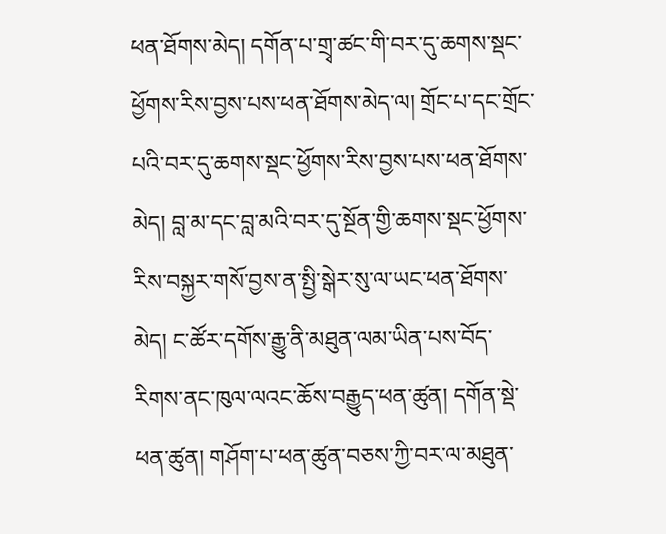ཕན་ཐོགས་མེད། དགོན་པ་གྲྭ་ཚང་གི་བར་དུ་ཆགས་སྡང་ཕྱོགས་རིས་བྱས་པས་ཕན་ཐོགས་མེད་ལ། གྲོང་པ་དང་གྲོང་པའི་བར་དུ་ཆགས་སྡང་ཕྱོགས་རིས་བྱས་པས་ཕན་ཐོགས་མེད། བླ་མ་དང་བླ་མའི་བར་དུ་སྔོན་གྱི་ཆགས་སྡང་ཕྱོགས་རིས་བསྐྱར་གསོ་བྱས་ན་སྤྱི་སྒེར་སུ་ལ་ཡང་ཕན་ཐོགས་མེད། ང་ཚོར་དགོས་རྒྱུ་ནི་མཐུན་ལམ་ཡིན་པས་བོད་རིགས་ནང་ཁུལ་ལའང་ཆོས་བརྒྱུད་ཕན་ཚུན། དགོན་སྡེ་ཕན་ཚུན། གཤོག་པ་ཕན་ཚུན་བཅས་ཀྱི་བར་ལ་མཐུན་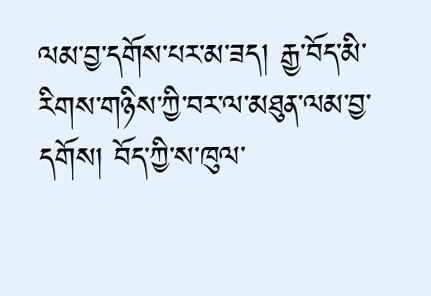ལམ་བྱ་དགོས་པར་མ་ཟད། རྒྱ་བོད་མི་རིགས་གཉིས་ཀྱི་བར་ལ་མཐུན་ལམ་བྱ་དགོས། བོད་ཀྱི་ས་ཁུལ་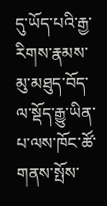དུ་ཡོད་པའི་རྒྱ་རིགས་རྣམས་མུ་མཐུད་བོད་ལ་སྡོད་རྒྱུ་ཡིན་པ་ལས་ཁོང་ཚོ་གནས་སྤོས་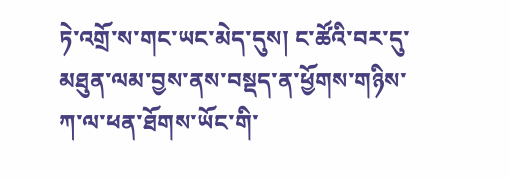ཏེ་འགྲོ་ས་གང་ཡང་མེད་དུས། ང་ཚོའི་བར་དུ་མཐུན་ལམ་བྱས་ནས་བསྡད་ན་ཕྱོགས་གཉིས་ཀ་ལ་ཕན་ཐོགས་ཡོང་གི་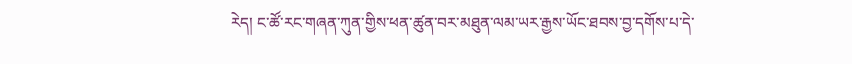རེད། ང་ཚོ་རང་གཞན་ཀུན་གྱིས་ཕན་ཚུན་བར་མཐུན་ལམ་ཡར་རྒྱས་ཡོང་ཐབས་བྱ་དགོས་པ་དེ་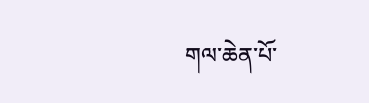གལ་ཆེན་པོ་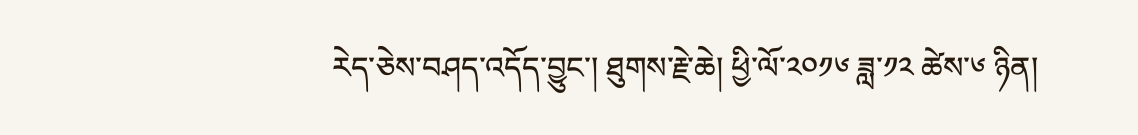རེད་ཅེས་བཤད་འདོད་བྱུང་། ཐུགས་རྗེ་ཆེ། ཕྱི་ལོ་༢༠༡༦ ཟླ་༡༢ ཚེས་༦ ཉིན།